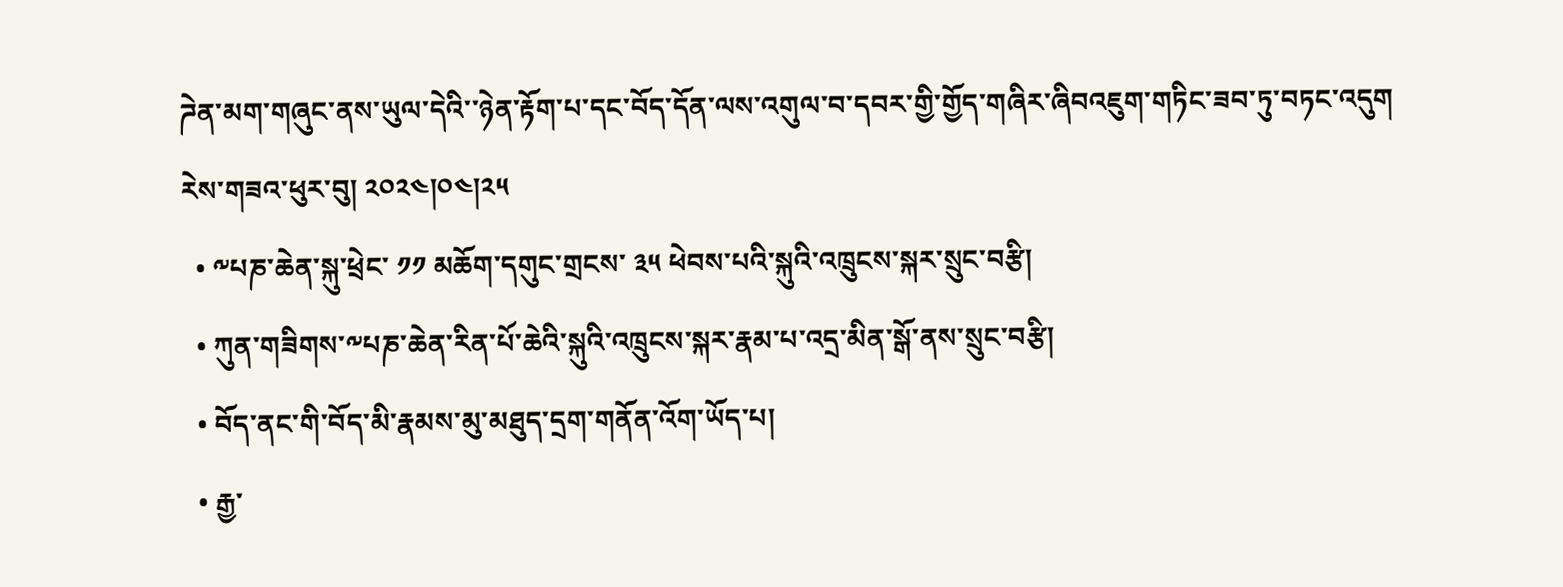ཌེན་མག་གཞུང་ནས་ཡུལ་དེའི་་ཉེན་རྟོག་པ་དང་བོད་དོན་ལས་འགུལ་བ་དབར་གྱི་གྱོད་གཞིར་ཞིབའཇུག་གཏིང་ཟབ་ཏུ་བཏང་འདུག
རེས་གཟའ་ཕུར་བུ། ༢༠༢༤།༠༤།༢༥
  • ༸པཎ་ཆེན་སྐུ་ཕྲེང་ ༡༡ མཆོག་དགུང་གྲངས་ ༣༥ ཕེབས་པའི་སྐུའི་འཁྲུངས་སྐར་སྲུང་བརྩི།
  • ཀུན་གཟིགས་༸པཎ་ཆེན་རིན་པོ་ཆེའི་སྐུའི་འཁྲུངས་སྐར་རྣམ་པ་འདྲ་མིན་སྒོ་ནས་སྲུང་བརྩི།
  • བོད་ནང་གི་བོད་མི་རྣམས་མུ་མཐུད་དྲག་གནོན་འོག་ཡོད་པ།
  • རྒྱ་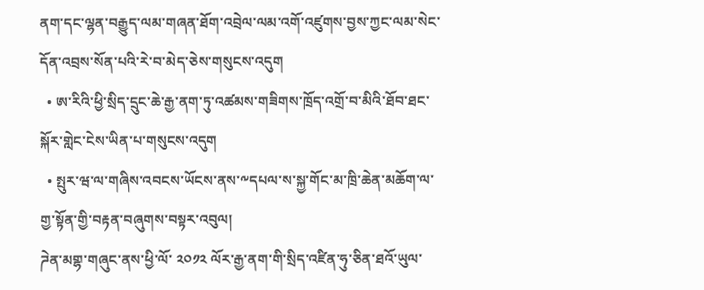ནག་དང་ལྷན་བརྒྱུད་ལམ་གཞན་ཐོག་འབྲེལ་ལམ་འགོ་འཛུགས་བྱས་ཀྱང་ལམ་སེང་དོན་འབྲས་སོན་པའི་རེ་བ་མེད་ཅེས་གསུངས་འདུག
  • ཨ་རིའི་ཕྱི་སྲིད་དྲུང་ཆེ་རྒྱ་ནག་ཏུ་འཚམས་གཟིགས་ཁྲོད་འགྲོ་བ་མིའི་ཐོབ་ཐང་སྐོར་གླེང་ངེས་ཡིན་པ་གསུངས་འདུག
  • སྤུར་ཝ་ལ་གཞིས་འབངས་ཡོངས་ནས་༸དཔལ་ས་སྐྱ་གོང་མ་ཁྲི་ཆེན་མཆོག་ལ་གྱ་སྟོན་གྱི་བརྟན་བཞུགས་བསྟར་འབུལ།
ཌེན་མགྷ་གཞུང་ནས་ཕྱི་ལོ་ ༢༠༡༢ ལོར་རྒྱ་ནག་གི་སྲིད་འཛིན་ཧུ་ཅིན་ཐའོ་ཡུལ་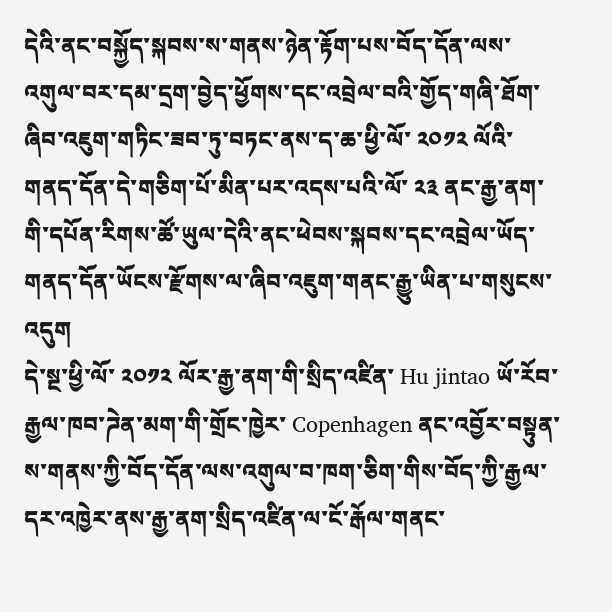དེའི་ནང་བསྐྱོད་སྐབས་ས་གནས་ཉེན་རྟོག་པས་བོད་དོན་ལས་འགུལ་བར་དམ་དྲག་བྱེད་ཕྱོགས་དང་འབྲེལ་བའི་གྱོད་གཞི་ཐོག་ཞིབ་འཇུག་གཏིང་ཟབ་ཏུ་བཏང་ནས་ད་ཆ་ཕྱི་ལོ་ ༢༠༡༢ ལོའི་གནད་དོན་དེ་གཅིག་པོ་མིན་པར་འདས་པའི་ལོ་ ༢༣ ནང་རྒྱ་ནག་གི་དཔོན་རིགས་ཚོ་ཡུལ་དེའི་ནང་ཕེབས་སྐབས་དང་འབྲེལ་ཡོད་གནད་དོན་ཡོངས་རྫོགས་ལ་ཞིབ་འཇུག་གནང་རྒྱུ་ཡིན་པ་གསུངས་འདུག
དེ་སྔ་ཕྱི་ལོ་ ༢༠༡༢ ལོར་རྒྱ་ནག་གི་སྲིད་འཛིན་ Hu jintao ཡོ་རོབ་རྒྱལ་ཁབ་ཌེན་མག་གི་གྲོང་ཁྱེར་ Copenhagen ནང་འབྱོར་བསྟུན་ས་གནས་ཀྱི་བོད་དོན་ལས་འགུལ་བ་ཁག་ཅིག་གིས་བོད་ཀྱི་རྒྱལ་དར་འཁྱེར་ནས་རྒྱ་ནག་སྲིད་འཛིན་ལ་ངོ་རྒོལ་གནང་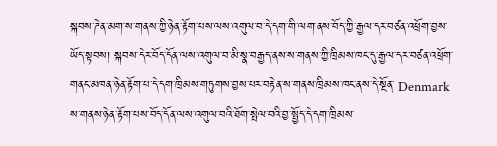སྐབས་ཌེན་མག་ས་གནས་ཀྱི་ཉེན་རྟོག་པས་ལས་འགུལ་བ་དེ་དག་གི་ལག་ནས་བོད་ཀྱི་རྒྱལ་དར་བཙན་འཕྲོག་བྱས་ཡོད་སྟབས། སྐབས་དེར་བོད་དོན་ལས་འགུལ་བ་མི་སྣ་བརྒྱད་ནས་ས་གནས་ཀྱི་ཁྲིམས་ཁང་དུ་རྒྱལ་དར་བཙན་འཕྲོག་གནང་མཁན་ཉེན་རྟོག་པ་དེ་དག་ཁྲིམས་གཏུགས་བྱས་པར་བརྟེན་ས་གནས་ཁྲིམས་ཁང་ནས་དེ་སྔོན་ Denmark ས་གནས་ཉེན་རྟོག་པས་བོད་དོན་ལས་འགུལ་བའི་ཐོག་སྤེལ་བའི་བྱ་སྤྱོད་དེ་དག་ཁྲིམས་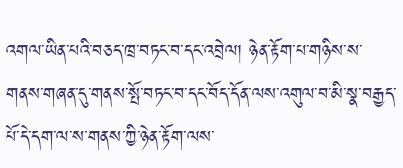འགལ་ཡིན་པའི་བཅད་ཁྲ་བཏང་བ་དང་འབྲེལ། ཉེན་རྟོག་པ་གཉིས་ས་གནས་གཞན་དུ་གནས་སྤོ་བཏང་བ་དང་བོད་དོན་ལས་འགུལ་བ་མི་སྣ་བརྒྱད་པོ་དེ་དག་ལ་ས་གནས་ཀྱི་ཉེན་རྟོག་ལས་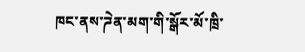ཁང་ནས་ཌེན་མག་གི་སྒོར་མོ་ཁྲི་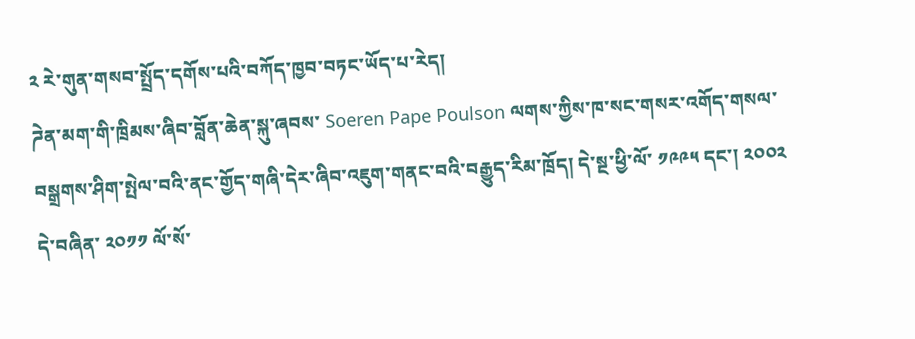༢ རེ་གུན་གསབ་སྤྲོད་དགོས་པའི་བཀོད་ཁྱབ་བཏང་ཡོད་པ་རེད།
ཌེན་མག་གི་ཁྲིམས་ཞིབ་བློན་ཆེན་སྐུ་ཞབས་ Soeren Pape Poulson ལགས་ཀྱིས་ཁ་སང་གསར་འགོད་གསལ་བསྒྲགས་ཤིག་སྤེལ་བའི་ནང་གྱོད་གཞི་དེར་ཞིབ་འཇུག་གནང་བའི་བརྒྱུད་རིམ་ཁྲོད། དེ་སྔ་ཕྱི་ལོ་ ༡༩༩༥ དང་། ༢༠༠༢ དེ་བཞིན་ ༢༠༡༡ ལོ་སོ་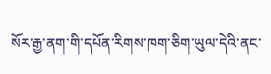སོར་རྒྱ་ནག་གི་དཔོན་རིགས་ཁག་ཅིག་ཡུལ་དེའི་ནང་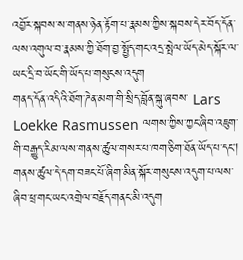འབྱོར་སྐབས་ས་གནས་ཉེན་རྟོག་པ་རྣམས་ཀྱིས་སྐབས་དེར་བོད་དོན་ལས་འགུལ་བ་རྣམས་ཀྱི་ཐོག་བྱ་སྤྱོད་གང་འདྲ་སྤེལ་ཡོད་མེད་སྐོར་ལ་ཡང་དྲི་བ་ཡོང་གི་ཡོད་པ་གསུངས་འདུག
གནད་དོན་འདིའི་ཐོག་ཌེན་མག་གི་སྲིད་བློན་སྐུ་ཞབས་ Lars Loekke Rasmussen ལགས་ཀྱིས་ཀྱང་ཞིབ་འཇུག་གི་བརྒྱུད་རིམ་ལས་གནས་ཚུལ་གསར་པ་ཁག་ཅིག་ཐོན་ཡོད་པ་དང།  གནས་ཚུལ་དེ་དག་བཟང་པོ་ཞིག་མིན་སྐོར་གསུངས་འདུག་པ་ལས་ཞིབ་ཕྲ་གང་ཡང་འགྲེལ་བརྗོད་གནང་མི་འདུག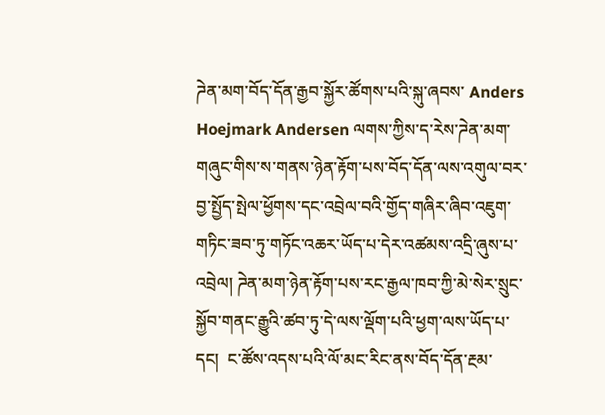ཌེན་མག་བོད་དོན་རྒྱབ་སྐྱོར་ཚོགས་པའི་སྐུ་ཞབས་ Anders Hoejmark Andersen ལགས་ཀྱིས་ད་རེས་ཌེན་མག་གཞུང་གིས་ས་གནས་ཉེན་རྟོག་པས་བོད་དོན་ལས་འགུལ་བར་བྱ་སྤྱོད་སྤེལ་ཕྱོགས་དང་འབྲེལ་བའི་གྱོད་གཞིར་ཞིབ་འཇུག་གཏིང་ཟབ་ཏུ་གཏོང་འཆར་ཡོད་པ་དེར་འཚམས་འདྲི་ཞུས་པ་འབྲེལ། ཌེན་མག་ཉེན་རྟོག་པས་རང་རྒྱལ་ཁབ་ཀྱི་མེ་སེར་སྲུང་སྐྱོབ་གནང་རྒྱུའི་ཚབ་ཏུ་དེ་ལས་ལྡོག་པའི་ཕྱག་ལས་ཡོད་པ་དང།  ང་ཚོས་འདས་པའི་ལོ་མང་རིང་ནས་བོད་དོན་རྔམ་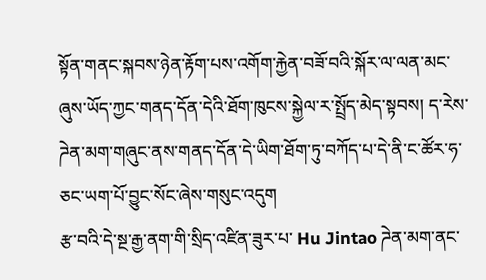སྟོན་གནང་སྐབས་ཉེན་རྟོག་པས་འགོག་རྐྱེན་བཟོ་བའི་སྐོར་ལ་ལན་མང་ཞུས་ཡོད་ཀྱང་གནད་དོན་དེའི་ཐོག་ཁུངས་སྐྱེལ་ར་སྤྲོད་མེད་སྟབས། ད་རེས་ཌེན་མག་གཞུང་ནས་གནད་དོན་དེ་ཡིག་ཐོག་ཏུ་བཀོད་པ་དེ་ནི་ང་ཚོར་ཧ་ཅང་ཡག་པོ་བྱུང་སོང་ཞེས་གསུང་འདུག
རྩ་བའི་དེ་སྔ་རྒྱ་ནག་གི་སྲིད་འཛིན་ཟུར་པ་ Hu Jintao ཌེན་མག་ནང་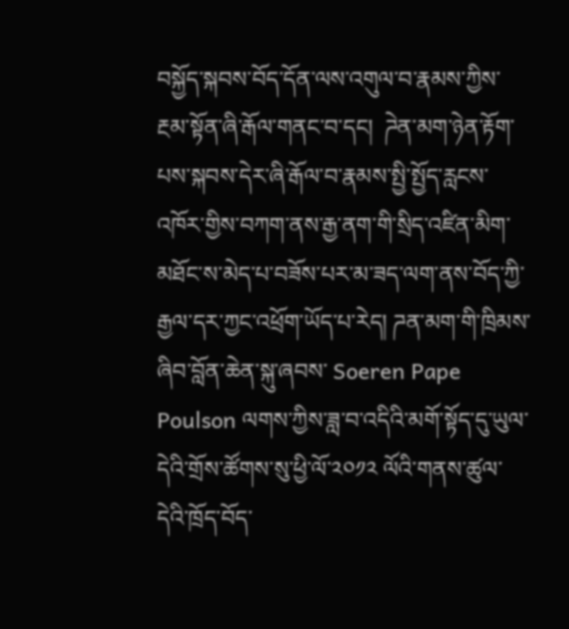བསྐྱོད་སྐབས་བོད་དོན་ལས་འགུལ་བ་རྣམས་ཀྱིས་རྔམ་སྟོན་ཞི་རྒོལ་གནང་བ་དང།  ཌེན་མག་ཉེན་རྟོག་པས་སྐབས་དེར་ཞི་རྒོལ་བ་རྣམས་སྤྱི་སྤྱོད་རླངས་འཁོར་གྱིས་བཀག་ནས་རྒྱ་ནག་གི་སྲིད་འཛིན་མིག་མཐོང་ས་མེད་པ་བཟོས་པར་མ་ཟད་ལག་ནས་བོད་ཀྱི་རྒྱལ་དར་ཀྱང་འཕྲོག་ཡོད་པ་རེད། ཌན་མག་གི་ཁྲིམས་ཞིབ་བློན་ཆེན་སྐུ་ཞབས་ Soeren Pape Poulson ལགས་ཀྱིས་ཟླ་བ་འདིའི་མགོ་སྟོད་དུ་ཡུལ་དེའི་གྲོས་ཚོགས་སུ་ཕྱི་ལོ་༢༠༡༢ ལོའི་གནས་ཚུལ་དེའི་ཁྲོད་བོད་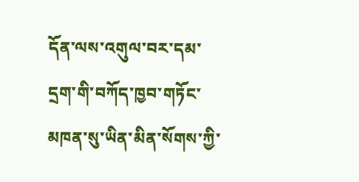དོན་ལས་འགུལ་བར་དམ་དྲག་གི་བཀོད་ཁྱབ་གཏོང་མཁན་སུ་ཡིན་མིན་སོགས་ཀྱི་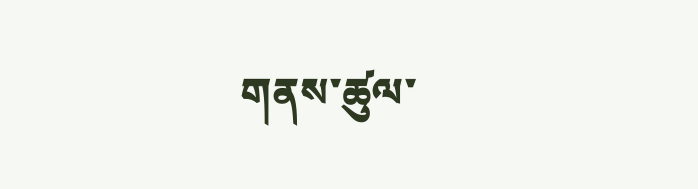གནས་ཚུལ་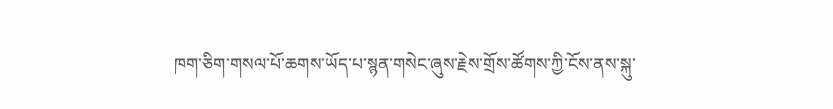ཁག་ཅིག་གསལ་པོ་ཆགས་ཡོད་པ་སྙན་གསེང་ཞུས་རྗེས་གྲོས་ཚོགས་ཀྱི་ངོས་ནས་སྐུ་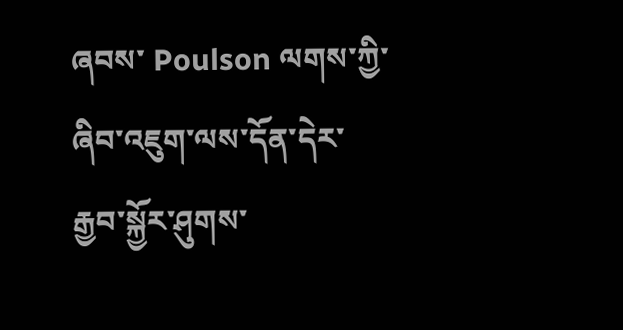ཞབས་ Poulson ལགས་ཀྱི་ཞིབ་འཇུག་ལས་དོན་དེར་རྒྱབ་སྐྱོར་ཤུགས་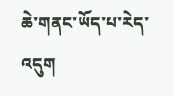ཆེ་གནང་ཡོད་པ་རེད་འདུག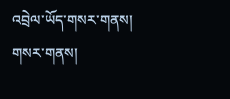འབྲེལ་ཡོད་གསར་གནས།
གསར་གནས།